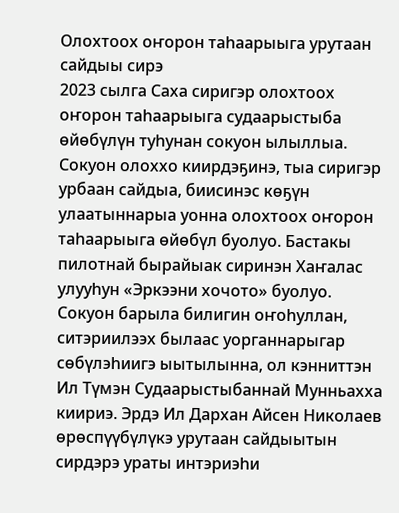Олохтоох оҥорон таһаарыыга урутаан сайдыы сирэ
2023 сылга Саха сиригэр олохтоох оҥорон таһаарыыга судаарыстыба өйөбүлүн туһунан сокуон ылыллыа. Сокуон олоххо киирдэҕинэ, тыа сиригэр урбаан сайдыа, биисинэс көҕүн улаатыннарыа уонна олохтоох оҥорон таһаарыыга өйөбүл буолуо. Бастакы пилотнай бырайыак сиринэн Хаҥалас улууһун «Эркээни хочото» буолуо.
Сокуон барыла билигин оҥоһуллан, ситэриилээх былаас уорганнарыгар сөбүлэһиигэ ыытылынна, ол кэнниттэн Ил Түмэн Судаарыстыбаннай Мунньахха киириэ. Эрдэ Ил Дархан Айсен Николаев өрөспүүбүлүкэ урутаан сайдыытын сирдэрэ ураты интэриэһи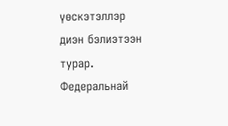үөскэтэллэр диэн бэлиэтээн турар. Федеральнай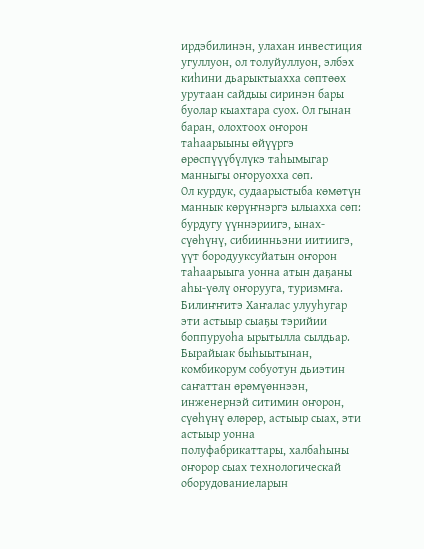ирдэбилинэн, улахан инвестиция угуллуон, ол толуйуллуон, элбэх киһини дьарыктыахха сөптөөх урутаан сайдыы сиринэн бары буолар кыахтара суох. Ол гынан баран, олохтоох оҥорон таһаарыыны өйүүргэ өрөспүүүбүлүкэ таһымыгар манныгы оҥоруохха сөп.
Ол курдук, судаарыстыба көмөтүн маннык көрүҥнэргэ ылыахха сөп: бурдугу үүннэриигэ, ынах-сүөһүнү, сибиинньэни иитиигэ, үүт бородууксуйатын оҥорон таһаарыыга уонна атын даҕаны аһы-үөлү оҥорууга, туризмҥа.
Билиҥҥитэ Хаҥалас улууһугар эти астыыр сыаҕы тэрийии боппуруоһа ырытылла сылдьар. Бырайыак быһыытынан, комбикорум собуотун дьиэтин саҥаттан өрөмүөннээн, инженернэй ситимин оҥорон, сүөһүнү өлөрөр, астыыр сыах, эти астыыр уонна полуфабрикаттары, халбаһыны оҥорор сыах технологическай оборудованиеларын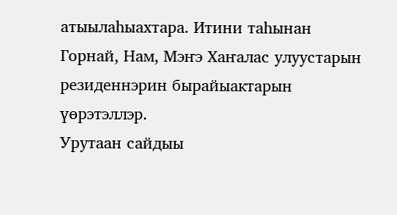атыылаһыахтара. Итини таһынан Горнай, Нам, Мэҥэ Хаҥалас улуустарын резиденнэрин бырайыактарын үөрэтэллэр.
Урутаан сайдыы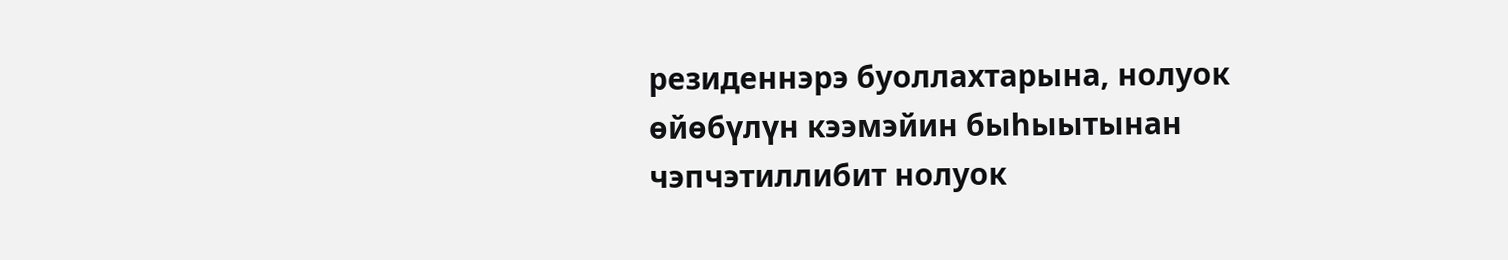резиденнэрэ буоллахтарына, нолуок өйөбүлүн кээмэйин быһыытынан чэпчэтиллибит нолуок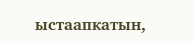ыстаапкатын,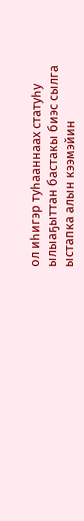ол иһигэр туһааннаах статуһу ылыаҕыттан бастакы биэс сылга ыстапка алын кээмэйин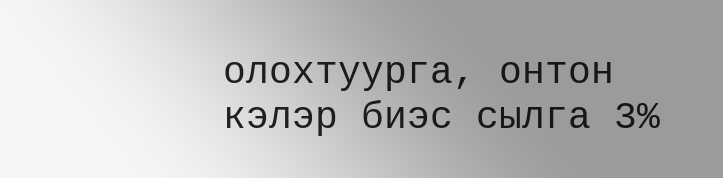олохтуурга, онтон кэлэр биэс сылга 3%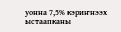уонна 7,5% кэриҥнээх ыстаапканы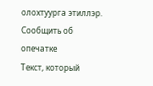олохтуурга этиллэр.
Сообщить об опечатке
Текст, который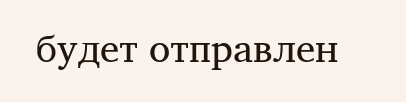будет отправлен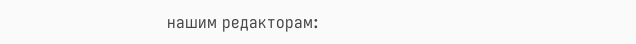нашим редакторам: